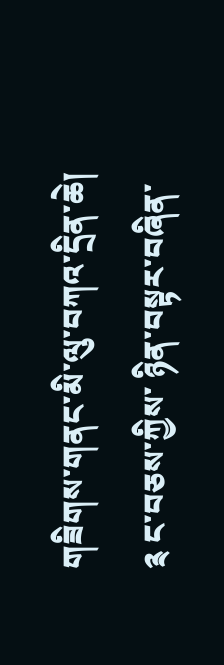གཟིགས་གནང་མི་ལུ་བཀའ་དྲིན་ཆེ།
༉ ང་བཅས་ཀྱིས་ ཉིན་བསྟར་བཞིན་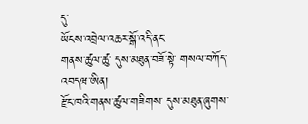དུ་
ཡོངས་འབྲེལ་འཆར་སྒོ་འདི་ནང་
གནས་ཚུལ་ཚུ་ དུས་མཐུན་བཟོ་སྟེ་ གསལ་བཀོད་འབདཝ་ཨིན།
རྫོང་ཁའི་གནས་ཚུལ་གཟིགས་ དུས་མཐུན་ཞུགས་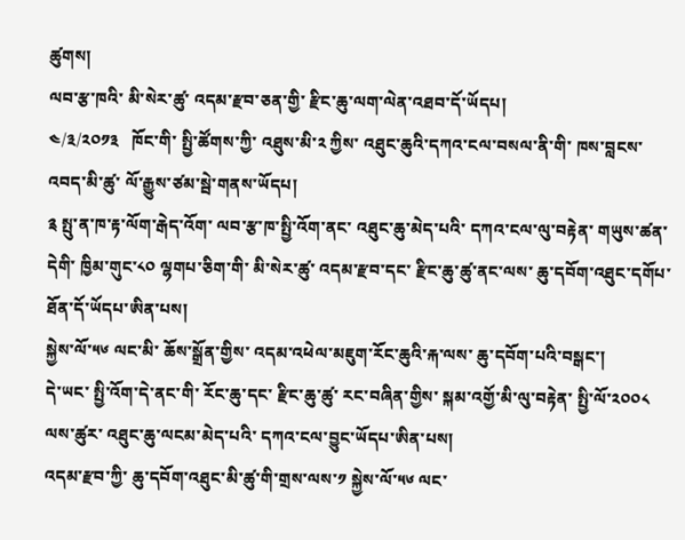ཚུགས།
ལབ་རྩ་ཁའི་ མི་སེར་ཚུ་ འདམ་རྫབ་ཅན་གྱི་ རྫིང་ཆུ་ལག་ལེན་འཐབ་དོ་ཡོདཔ།
༤/༣/༢༠༡༣   ཁོང་གི་ སྤྱི་ཚོགས་ཀྱི་ འཐུས་མི་༢ ཀྱིས་ འཐུང་ཆུའི་དཀའ་ངལ་བསལ་ནི་གི་ ཁས་བླངས་འབད་མི་ཚུ་ ལོ་རྒྱུས་ཙམ་སྦེ་གནས་ཡོདཔ།
༉ སྤུ་ན་ཁ་རྟ་ལོག་རྒེད་འོག་ ལབ་རྩ་ཁ་སྤྱི་འོག་ནང་ འཐུང་ཆུ་མེད་པའི་ དཀའ་ངལ་ལུ་བརྟེན་ གཡུས་ཚན་དེགི་ ཁྱིམ་གུང་༨༠ ལྷགཔ་ཅིག་གི་ མི་སེར་ཚུ་ འདམ་རྫབ་དང་ རྫིང་ཆུ་ཚུ་ནང་ལས་ ཆུ་དབོག་འཐུང་དགོཔ་ཐོན་དོ་ཡོདཔ་ཨིན་པས།
སྐྱེས་ལོ་༥༦ ལང་མི་ ཆོས་སྒྲོན་གྱིས་ འདམ་འཕེལ་མཇུག་རོང་ཆུའི་རྐ་ལས་ ཆུ་དབོག་པའི་བསྒང་།
དེ་ཡང་ སྤྱི་འོག་དེ་ནང་གི་ རོང་ཆུ་དང་ རྫིང་ཆུ་ཚུ་ རང་བཞིན་གྱིས་ སྐམ་འགྱོ་མི་ལུ་བརྟེན་ སྤྱི་ལོ་༢༠༠༨ ལས་ཚུར་ འཐུང་ཆུ་ལངམ་མེད་པའི་ དཀའ་ངལ་བྱུང་ཡོདཔ་ཨིན་པས།
འདམ་རྫབ་ཀྱི་ ཆུ་དབོག་འཐུང་མི་ཚུ་གི་གྲས་ལས་༡ སྐྱེས་ལོ་༥༦ ལང་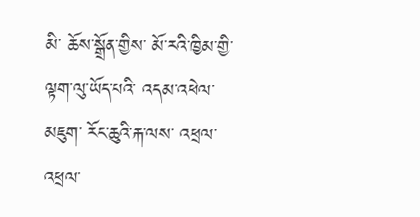མི་ ཆོས་སྒྲོན་གྱིས་ མོ་རའི་ཁྱིམ་གྱི་ལྟག་ལུ་ཡོད་པའི་ འདམ་འཕེལ་མཇུག་ རོང་ཆུའི་རྐ་ལས་ འཕྲལ་འཕྲལ་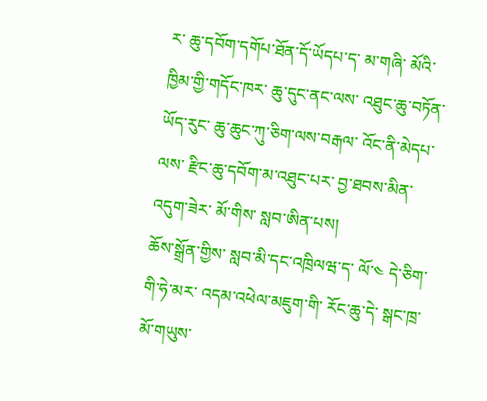ར་ ཆུ་དབོག་དགོཔ་ཐོན་དོ་ཡོདཔ་ད་ མ་གཞི་ མོའི་ཁྱིམ་གྱི་གདོང་ཁར་ ཆུ་དུང་ནང་ལས་ འཐུང་ཆུ་བཏོན་ཡོད་རུང་ ཆུ་ཆུང་ཀུ་ཅིག་ལས་བརྒལ་ འོང་ནི་མེདཔ་ལས་ རྫིང་ཆུ་དབོག་མ་འཐུང་པར་ བྱ་ཐབས་མིན་འདུག་ཟེར་ མོ་གིས་ སླབ་ཨིན་པས།
ཆོས་སྒྲོན་གྱིས་ སླབ་མི་དང་འཁྲིལཝ་ད་ ལོ་༤ དེ་ཅིག་གི་ཧེ་མར་ འདམ་འཕེལ་མཇུག་གི་ རོང་ཆུ་དེ་ སྒང་ཁྲ་མོ་གཡུས་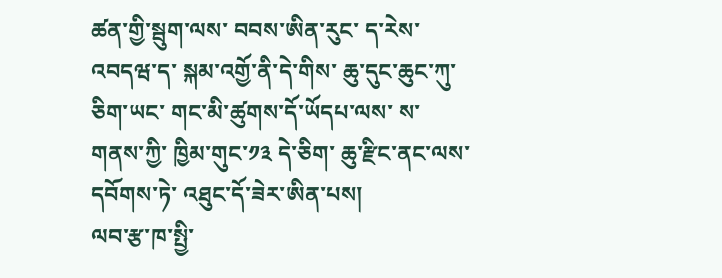ཚན་གྱི་སྦུག་ལས་ བབས་ཨིན་རུང་ ད་རེས་འབདཝ་ད་ སྐམ་འགྱོ་ནི་དེ་གིས་ ཆུ་དུང་ཆུང་ཀུ་ཅིག་ཡང་ གང་མི་ཚུགས་དོ་ཡོདཔ་ལས་ ས་གནས་ཀྱི་ ཁྱིམ་གུང་༡༣ དེ་ཅིག་ ཆུ་རྫིང་ནང་ལས་དབོགས་ཏེ་ འཐུང་དོ་ཟེར་ཨིན་པས།
ལབ་རྩ་ཁ་སྤྱི་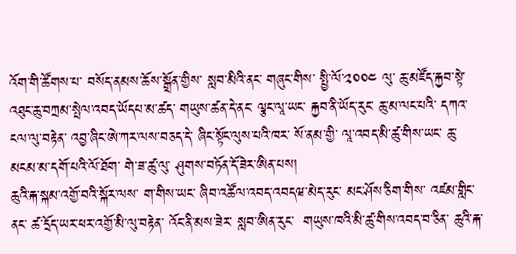འོག་གི་ཚོགས་པ་ བསོད་ནམས་ཆོས་སྒྲོན་གྱིས་ སླབ་མིའི་ནང་ གཞུང་གིས་ སྤྱི་ལོ་༢༠༠༤ ལུ་ ཆུ་མཛོད་རྐྱབ་སྟེ་ འཐུང་ཆུ་བཀྲམ་སྤེལ་འབད་ཡོདཔ་མ་ཚད་ གཡུས་ཚན་དེ་ནང་ ལྕང་ལཱ་ཡང་ རྐྱབ་ནི་ཡོད་རུང་ ཆུ་མ་ལང་པའི་ དཀའ་ངལ་ལུ་བརྟེན་ འབྱ་ཞིང་ཨེ་ཀར་ལས་བཅད་དེ་ ཞིང་སྟོང་ལུས་པའི་ཁར་ སོ་ནམ་གྱི་ ལཱ་འབད་མི་ཚུ་གིས་ཡང་ ཆུ་མངམ་མ་དགོ་པའི་ལོ་ཐོག་ གེ་ཟ་ཚུ་ལུ་ ཤུགས་བཏོན་དོ་ཟེར་ཨིན་པས།
ཆུའི་རྐ་སྐམ་འགྱོ་བའི་སྐོར་ལས་ ག་གིས་ཡང་ ཞིབ་འཚོལ་འབད་འབདཝ་མེད་རུང་ མང་ཤོས་ཅིག་གིས་ འཛམ་གླིང་ནང་ ཚ་དྲོད་ཡར་ཕར་འགྱོ་མི་ལུ་བརྟེན་ འོང་ནི་མས་ཟེར་ སླབ་ཨིན་རུང་  གཡུས་ཁའི་མི་ཚུ་གིས་འབད་བ་ཅིན་ ཆུའི་རྐ་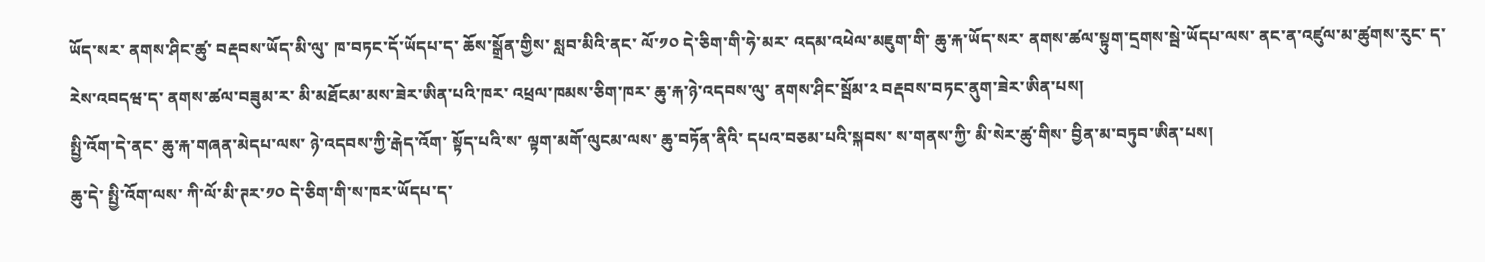ཡོད་སར་ ནགས་ཤིང་ཚུ་ བརྡབས་ཡོད་མི་ལུ་ ཁ་བཏང་དོ་ཡོདཔ་ད་ ཆོས་སྒྲོན་གྱིས་ སླབ་མིའི་ནང་ ལོ་༡༠ དེ་ཅིག་གི་ཧེ་མར་ འདམ་འཕེལ་མཇུག་གི་ ཆུ་རྐ་ཡོད་སར་ ནགས་ཚལ་སྟུག་དྲགས་སྦེ་ཡོདཔ་ལས་ ནང་ན་འཛུལ་མ་ཚུགས་རུང་ ད་རེས་འབདཝ་ད་ ནགས་ཚལ་བཟུམ་ར་ མི་མཐོངམ་མས་ཟེར་ཨིན་པའི་ཁར་ འཕྲལ་ཁམས་ཅིག་ཁར་ ཆུ་རྐ་ཉེ་འདབས་ལུ་ ནགས་ཤིང་སྦོམ་༢ བརྡབས་བཏང་ནུག་ཟེར་ཨིན་པས།
སྤྱི་འོག་དེ་ནང་ ཆུ་རྐ་གཞན་མེདཔ་ལས་ ཉེ་འདབས་ཀྱི་རྒེད་འོག་ སྟོད་པའི་ས་ ལྟག་མགོ་ལུངམ་ལས་ ཆུ་བཏོན་ནིའི་ དཔའ་བཅམ་པའི་སྐབས་ ས་གནས་ཀྱི་ མི་སེར་ཚུ་གིས་ བྱིན་མ་བཏུབ་ཨིན་པས།
ཆུ་དེ་ སྤྱི་འོག་ལས་ ཀི་ལོ་མི་ཊར་༡༠ དེ་ཅིག་གི་ས་ཁར་ཡོདཔ་ད་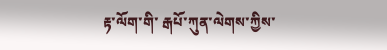རྟ་ལོག་གི་ རྒཔོ་ཀུན་ལེགས་ཀྱིས་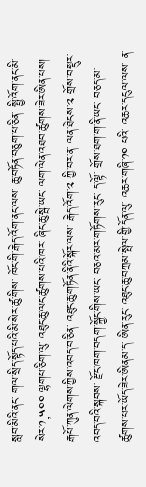སླབ་མིའི་ནང་ གལ་སྲིད་སྟོད་པའི་མི་སེར་ཚུ་གིས་ ཁོང་གི་རྒེད་འོག་ནང་ལས་ ཆུ་བཏོན་བཅུག་པ་ཅིན་ སྤྱི་འོག་ནང་མི་སེར་༡,༥༠༠ ལྷགཔ་ཅིག་ལུ་ འཐུང་ཆུ་ལང་ཚུགས་པའི་ཁར་ ཞིང་ཆུ་སྦེ་ཡང་ ལག་ལེན་འཐབ་ཚུགས་ཟེར་ཨིན་པས།
རྒཔོ་ཀུན་ལེགས་ཀྱིས་འབད་བ་ཅིན་ འཐུང་ཆུ་གཏོན་ནིའི་སྐོར་ལས་ རྒེད་འོག་༢ ཀྱི་བར་ན་ ལན་ཐེངས་༢ གྲོས་བསྡུར་འབད་བའི་སྐབས་ རྫོང་ཁག་བདག་སྐྱོང་གིས་ཡང་ བཅའ་མར་གཏོགས་རུང་ ད་ལྟོ་ གྲོས་ཐག་ག་ནི་ཡང་ བཅད་མ་ཚུགས་པར་ཡོད་ཟེར་ཨིནམ་ད་ ཨིན་རུང་ འཐུང་ཆུ་བཀྲམ་སྤེལ་གྱི་དོན་ལུ་ འཆར་གཞི་༡༠ པའི་ འཆར་དངུལ་ལས་ ན་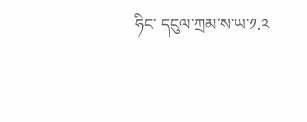ཧིང་ དངུལ་ཀྲམ་ས་ཡ་༡.༢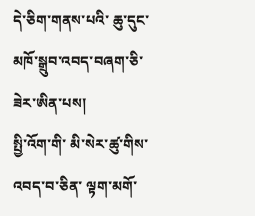དེ་ཅིག་གནས་པའི་ ཆུ་དུང་མཁོ་སྒྲུབ་འབད་བཞག་ཅི་ཟེར་ཨིན་པས།
སྤྱི་འོག་གི་ མི་སེར་ཚུ་གིས་འབད་བ་ཅིན་ ལྟག་མགོ་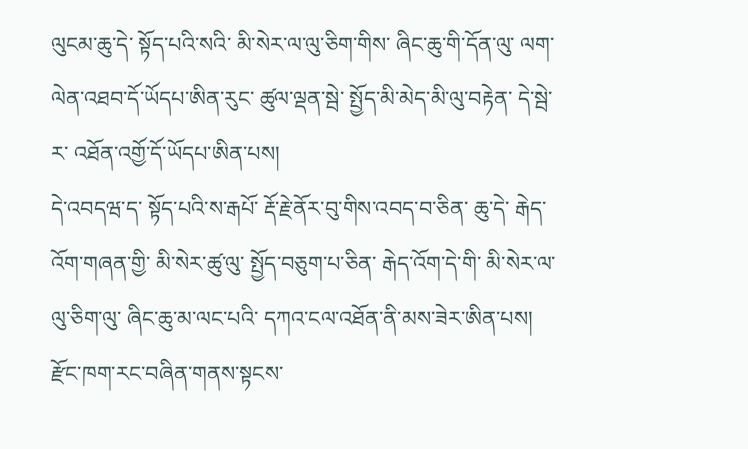ལུངམ་ཆུ་དེ་ སྟོད་པའི་སའི་ མི་སེར་ལ་ལུ་ཅིག་གིས་ ཞིང་ཆུ་གི་དོན་ལུ་ ལག་ལེན་འཐབ་དོ་ཡོདཔ་ཨིན་རུང་ ཚུལ་ལྡན་སྦེ་ སྤྱོད་མི་མེད་མི་ལུ་བརྟེན་ དེ་སྦེ་ར་ འཐོན་འགྱོ་དོ་ཡོདཔ་ཨིན་པས།
དེ་འབདཝ་ད་ སྟོད་པའི་ས་རྒཔོ་ རྡོ་རྗེ་ནོར་བུ་གིས་འབད་བ་ཅིན་ ཆུ་དེ་ རྒེད་འོག་གཞན་གྱི་ མི་སེར་ཚུ་ལུ་ སྤྱོད་བཅུག་པ་ཅིན་ རྒེད་འོག་དེ་གི་ མི་སེར་ལ་ལུ་ཅིག་ལུ་ ཞིང་ཆུ་མ་ལང་པའི་ དཀའ་ངལ་འཐོན་ནི་མས་ཟེར་ཨིན་པས།
རྫོང་ཁག་རང་བཞིན་གནས་སྟངས་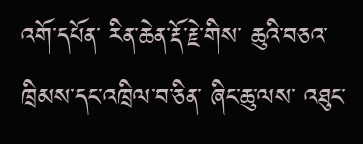འགོ་དཔོན་ རིན་ཆེན་རྡོ་རྗེ་གིས་ ཆུའི་བཅའ་ཁྲིམས་དང་འཁྲིལ་བ་ཅིན་ ཞིང་ཆུ་ལས་ འཐུང་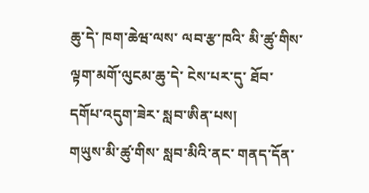ཆུ་དེ་ ཁག་ཆེཝ་ལས་ ལབ་རྩ་ཁའི་ མི་ཚུ་གིས་ ལྟག་མགོ་ལུངམ་ཆུ་དེ་ ངེས་པར་དུ་ ཐོབ་དགོཔ་འདུག་ཟེར་ སླབ་ཨིན་པས།
གཡུས་མི་ཚུ་གིས་ སླབ་མིའི་ནང་ གནད་དོན་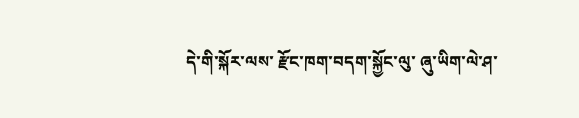དེ་གི་སྐོར་ལས་ རྫོང་ཁག་བདག་སྐྱོང་ལུ་ ཞུ་ཡིག་ལེ་ཤ་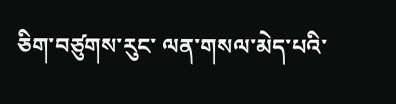ཅིག་བཙུགས་རུང་ ལན་གསལ་མེད་པའི་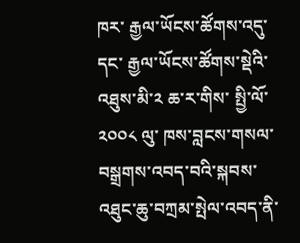ཁར་ རྒྱལ་ཡོངས་ཚོགས་འདུ་དང་ རྒྱལ་ཡོངས་ཚོགས་སྡེའི་ འཐུས་མི་༢ ཆ་ར་གིས་ སྤྱི་ལོ་༢༠༠༨ ལུ་ ཁས་བླངས་གསལ་བསྒྲགས་འབད་བའི་སྐབས་ འཐུང་ཆུ་བཀྲམ་སྤེལ་འབད་ནི་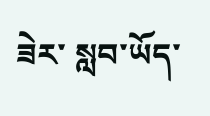ཟེར་ སླབ་ཡོད་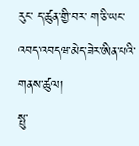རུང་ ད་ཚུན་གྱི་བར་ ག་ཅི་ཡང་ འབད་འབདཝ་མེད་ཟེར་ཨིན་པའི་གནས་ཚུལ།
སྤུ་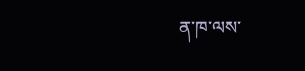ན་ཁ་ལས་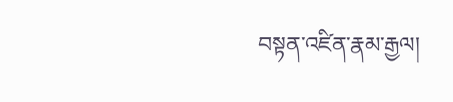བསྟན་འཛིན་རྣམ་རྒྱལ།